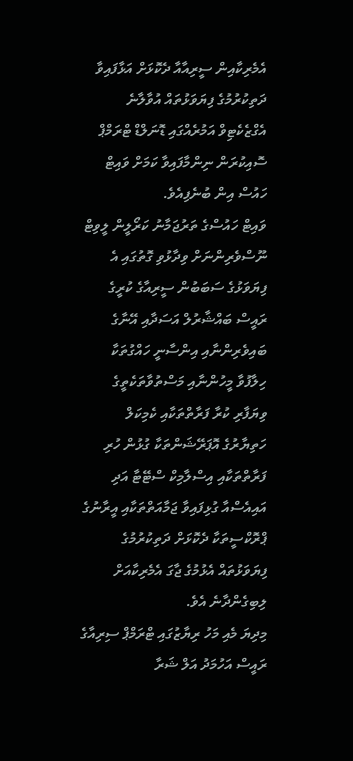އެމެރިކާއިން ސީރިއާއާ ދެކޮޅަށް އަޅާފައިވާ ދަތިކުރުމުގެ ފިޔަވަޅުތައް އުވާލާނެ އެގްޒެކެޓިވް އަމުރެއްގައި ޑޮނަލްޑް ޓްރަމްޕް ސޮއިކުރަން ނިންމާފައިވާ ކަމަށް ވައިޓް ހައުސް އިން ބުނެފިއެވެ.
ވައިޓް ހައުސްގެ ތަރުޖަމާނު ކަރޯލީން ލީވިޓް ނޫސްވެރިންނަށް ވިދާޅުވި ގޮތުގައި އެ ފިޔަވަޅުގެ ސަބަބުން ސީރިއާގެ ކުރީގެ ރައީސް ބައްޝާރުލް އަސަދާއި އޭނާގެ ބައިވެރިންނާއި އިންސާނީ ހައްގުތަކާ ހިލާފުވާ މީހުންނާއި މަސްތުވާތަކެތީގެ ވިޔަފާރި ކުރާ ފަރާތްތަކާއި ކެމިކަލް ހަތިޔާރުގެ އޮޕަރޭޝަންތަކާ ގުޅުން ހުރި ފަރާތްތަކާއި އިސްލާމިކް ސްޓޭޓާ އަދި އައިއެސްއާ ގުޅިފައިވާ ޖަމާއަތްތަކާއި އީރާނުގެ ޕްރޮކްސީތަކާ ދެކޮޅަށް ދަތިކުރުމުގެ ފިޔަވަޅުތައް އެޅުމުގެ ޖާގަ އެމެރިކާއަށް ލިބިގެންދާނެ އެވެ.
މިދިޔަ މެއި މަހު ރިޔާޒުގައި ޓްރަމްޕް ސިރިއާގެ ރައީސް އަހުމަދު އަލް ޝަރާ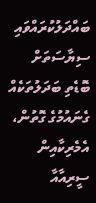ބައްދަލުކުރައްވައި ސިޔާސަތަށް ބޮޑެތި ބަދަލުތަކެއް ގެނައުމުގެ ގޮތުން، އެމެރިކާއިން ސީރިއާއާ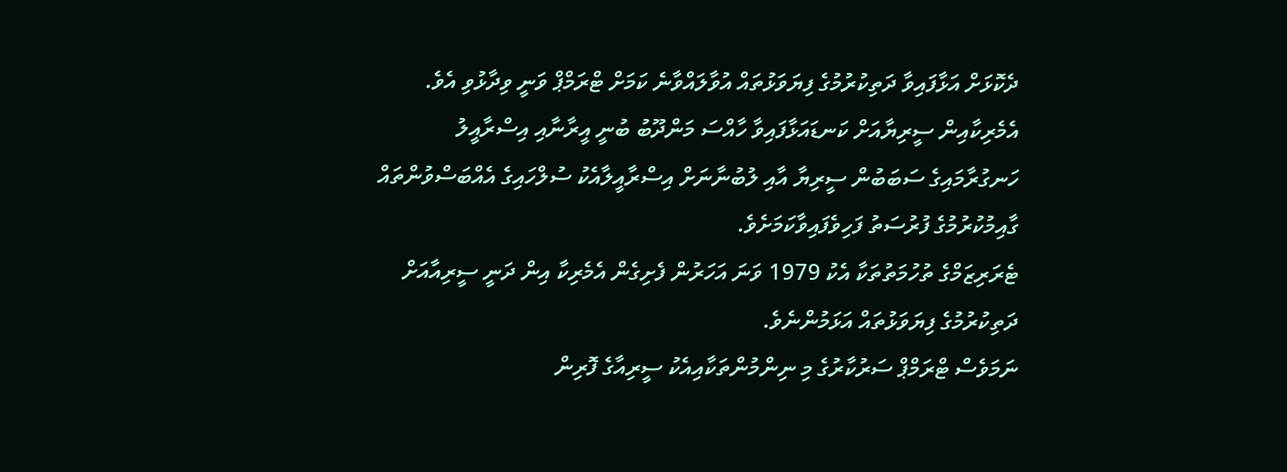ދެކޮޅަށް އަޅާފައިވާ ދަތިކުރުމުގެ ފިޔަވަޅުތައް އުވާލައްވާނެ ކަމަށް ޓްރަމްޕް ވަނީ ވިދާޅުވި އެވެ.
އެމެރިކާއިން ސީރިޔާއަށް ކަނޑައަޅާފައިވާ ހާއްސަ މަންދޫބު ބުނީ އީރާނާއި އިސްރާއީލު ހަނގުރާމައިގެ ސަބަބުން ސީރިޔާ އާއި ލުބުނާނަށް އިސްރާއީލާއެކު ސުލްހައިގެ އެއްބަސްވުންތައް ގާއިމުކުރުމުގެ ފުރުސަތު ފަހިވެފައިވާކަމަށެވެ.
ޓެރަރިޒަމްގެ ތުހުމަތުތަކާ އެކު 1979 ވަނަ އަހަރުން ފެށިގެން އެމެރިކާ އިން ދަނީ ސީރިއާއަށް ދަތިކުރުމުގެ ފިޔަވަޅުތައް އަޅަމުންނެވެ.
ނަމަވެސް ޓްރަމްޕް ސަރުކާރުގެ މި ނިންމުންތަކާއިއެކު ސީރިއާގެ ފޮރިން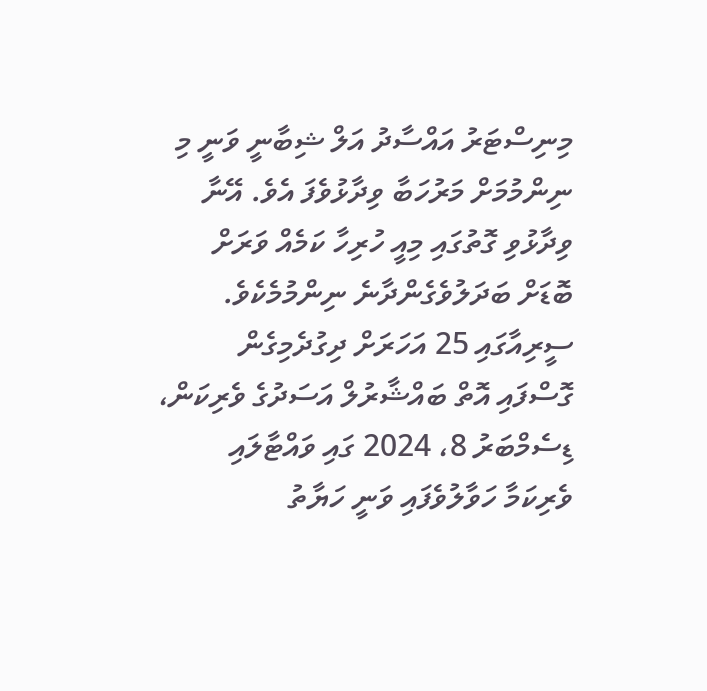މިނިސްޓަރު އައްސާދު އަލް ޝިބާނީ ވަނީ މި ނިންމުމަށް މަރުހަބާ ވިދާޅުވެފަ އެވެ. އޭނާ ވިދާޅުވި ގޮތުގައި މިއީ ހުރިހާ ކަމެއް ވަރަށް ބޮޑަށް ބަދަލުވެގެންދާނެ ނިންމުމެކެވެ.
ސީރިއާގައި 25 އަހަރަށް ދިގުދެމިގެން ގޮސްފައި އޮތް ބައްޝާރުލް އަސަދުގެ ވެރިކަން، ޑިސެމްބަރު 8، 2024 ގައި ވައްޓާލައި ވެރިކަމާ ހަވާލުވެފައި ވަނީ ހަޔާތު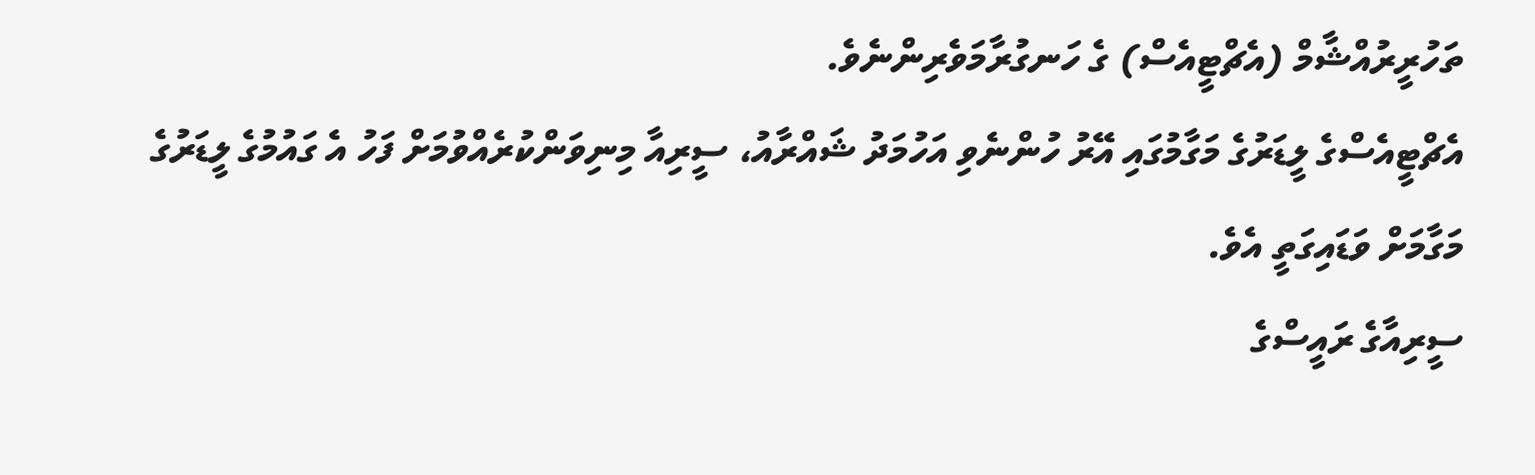ތަހުރީރުއްޝާމް (އެޗްޓީއެސް) ގެ ހަނގުރާމަވެރިންނެވެ.
އެޗްޓީއެސްގެ ލީޑަރުގެ މަގާމުގައި އޭރު ހުންނެވި އަހުމަދު ޝައްރާއު، ސީރިއާ މިނިވަންކުރެއްވުމަށް ފަހު އެ ގައުމުގެ ލީޑަރުގެ މަގާމަށް ވަޑައިގަތީ އެވެ.
ސީރިއާގެ ރައީސްގެ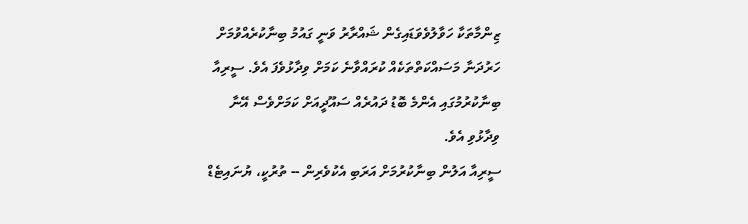ޒިންމާތަކާ ހަވާލުވެވަޑައިގެން ޝައްރާރު ވަނީ ގައުމު ބިނާކުރެއްވުމަށް ހަރުދަނާ މަސައްކަތްތަކެއް ކުރައްވާނެ ކަމަށް ވިދާޅުވެފަ އެވެ. ސީރިއާ ބިނާކުރުމުގައި އެންމެ ބޮޑު ދައުރެއް ސައޫދީއަށް ކަމަށްވެސް އޭނާ ވިދާޅުވި އެވެ.
ސީރިއާ އަލުން ބިނާކުރުމަށް އަރަބި އެކުވެރިން -- ތުރުކީ، ޔުނައިޓެޑް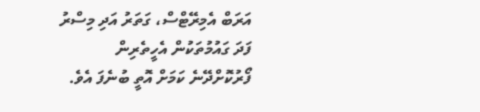އަރަބް އެމިރޭޓްސް، ގަތަރު އަދި މިސްރު ފަދަ ގައުމުތަކުން އެހީތެރިން ފޯރުކޮށްދޭނެ ކަމަށް އޮތީ ބުނެފަ އެވެ.